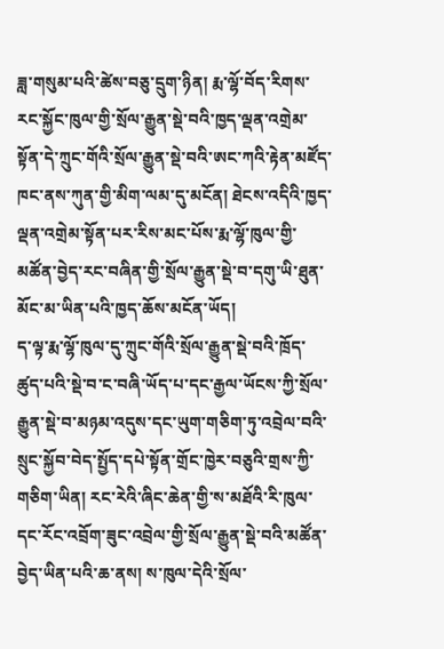ཟླ་གསུམ་པའི་ཚེས་བཅུ་དྲུག་ཉིན། རྨ་ལྷོ་བོད་རིགས་རང་སྐྱོང་ཁུལ་གྱི་སྲོལ་རྒྱུན་སྡེ་བའི་ཁྱད་ལྡན་འགྲེམ་སྟོན་དེ་ཀྲུང་གོའི་སྲོལ་རྒྱུན་སྡེ་བའི་ཨང་ཀའི་རྟེན་མཛོད་ཁང་ནས་ཀུན་གྱི་མིག་ལམ་དུ་མངོན། ཐེངས་འདིའི་ཁྱད་ལྡན་འགྲེམ་སྟོན་པར་རིས་མང་པོས་རྨ་ལྷོ་ཁུལ་གྱི་མཚོན་བྱེད་རང་བཞིན་གྱི་སྲོལ་རྒྱུན་སྡེ་བ་དགུ་ཡི་ཐུན་མོང་མ་ཡིན་པའི་ཁྱད་ཆོས་མངོན་ཡོད།
ད་ལྟ་རྨ་ལྷོ་ཁུལ་དུ་ཀྲུང་གོའི་སྲོལ་རྒྱུན་སྡེ་བའི་ཁྲོད་ཚུད་པའི་སྡེ་བ་ང་བཞི་ཡོད་པ་དང་རྒྱལ་ཡོངས་ཀྱི་སྲོལ་རྒྱུན་སྡེ་བ་མཉམ་འདུས་དང་ཡུག་གཅིག་ཏུ་འབྲེལ་བའི་སྲུང་སྐྱོབ་བེད་སྤྱོད་དཔེ་སྟོན་གྲོང་ཁྱེར་བཅུའི་གྲས་ཀྱི་གཅིག་ཡིན། རང་རེའི་ཞིང་ཆེན་གྱི་ས་མཐོའི་རི་ཁུལ་དང་རོང་འབྲོག་ཟུང་འབྲེལ་གྱི་སྲོལ་རྒྱུན་སྡེ་བའི་མཚོན་བྱེད་ཡིན་པའི་ཆ་ནས། ས་ཁུལ་དེའི་སྲོལ་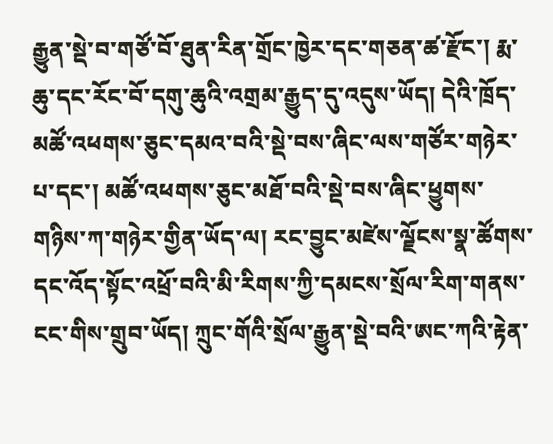རྒྱུན་སྡེ་བ་གཙོ་བོ་ཐུན་རིན་གྲོང་ཁྱེར་དང་གཅན་ཚ་རྫོང་། རྨ་ཆུ་དང་རོང་བོ་དགུ་ཆུའི་འགྲམ་རྒྱུད་དུ་འདུས་ཡོད། དེའི་ཁྲོད་མཚོ་འཕགས་ཅུང་དམའ་བའི་སྡེ་བས་ཞིང་ལས་གཙོར་གཉེར་པ་དང་། མཚོ་འཕགས་ཅུང་མཐོ་བའི་སྡེ་བས་ཞིང་ཕྱུགས་གཉིས་ཀ་གཉེར་གྱིན་ཡོད་ལ། རང་བྱུང་མཛེས་ལྗོངས་སྣ་ཚོགས་དང་འོད་སྟོང་འཕྲོ་བའི་མི་རིགས་ཀྱི་དམངས་སྲོལ་རིག་གནས་ངང་གིས་གྲུབ་ཡོད། ཀྲུང་གོའི་སྲོལ་རྒྱུན་སྡེ་བའི་ཨང་ཀའི་རྟེན་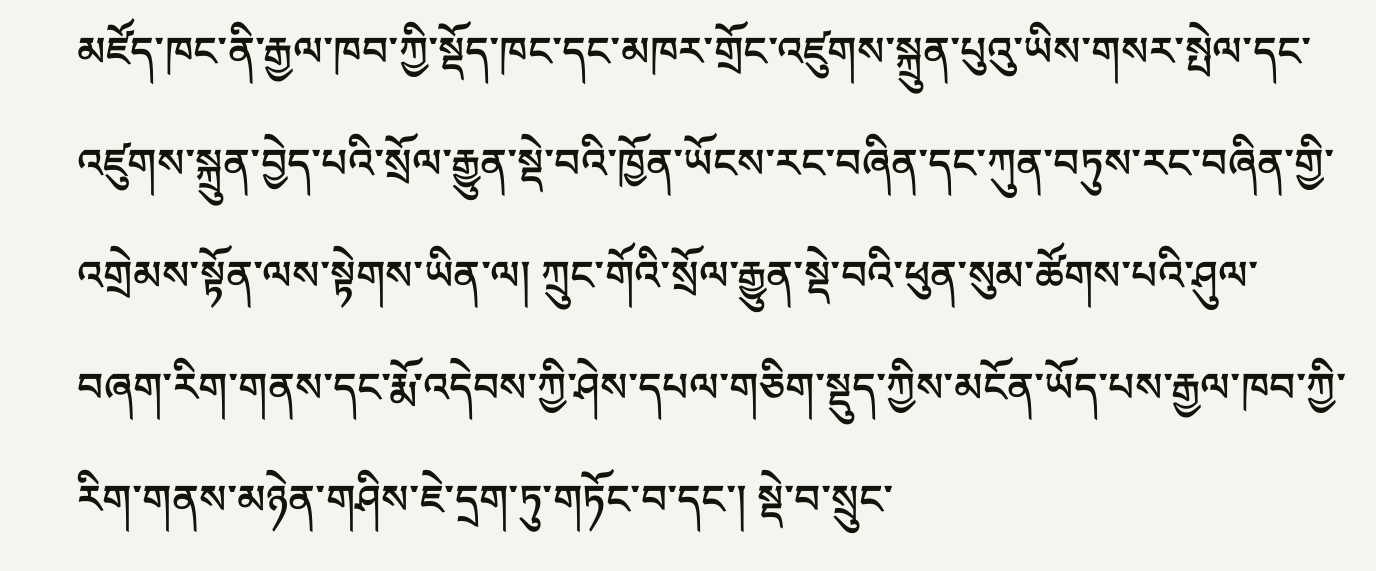མཛོད་ཁང་ནི་རྒྱལ་ཁབ་ཀྱི་སྡོད་ཁང་དང་མཁར་གྲོང་འཛུགས་སྐྲུན་པུའུ་ཡིས་གསར་སྤེལ་དང་འཛུགས་སྐྲུན་བྱེད་པའི་སྲོལ་རྒྱུན་སྡེ་བའི་ཁྱོན་ཡོངས་རང་བཞིན་དང་ཀུན་བཏུས་རང་བཞིན་གྱི་འགྲེམས་སྟོན་ལས་སྟེགས་ཡིན་ལ། ཀྲུང་གོའི་སྲོལ་རྒྱུན་སྡེ་བའི་ཕུན་སུམ་ཚོགས་པའི་ཤུལ་བཞག་རིག་གནས་དང་རྨོ་འདེབས་ཀྱི་ཤེས་དཔལ་གཅིག་སྡུད་ཀྱིས་མངོན་ཡོད་པས་རྒྱལ་ཁབ་ཀྱི་རིག་གནས་མཉེན་གཤིས་ཇེ་དྲག་ཏུ་གཏོང་བ་དང་། སྡེ་བ་སྲུང་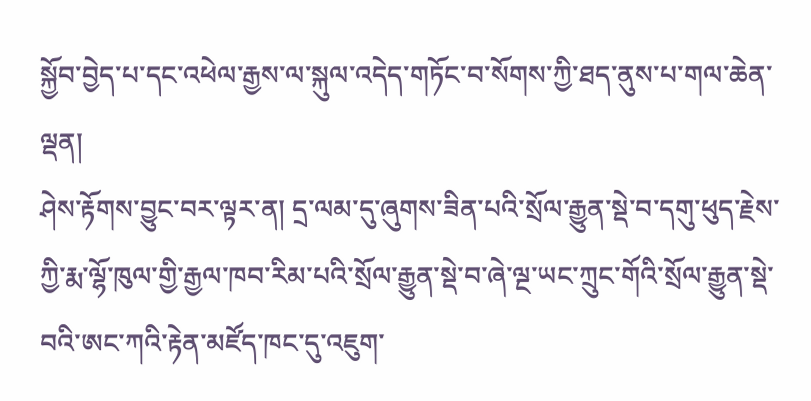སྐྱོབ་བྱེད་པ་དང་འཕེལ་རྒྱས་ལ་སྐུལ་འདེད་གཏོང་བ་སོགས་ཀྱི་ཐད་ནུས་པ་གལ་ཆེན་ལྡན།
ཤེས་རྟོགས་བྱུང་བར་ལྟར་ན། དྲ་ལམ་དུ་ཞུགས་ཟིན་པའི་སྲོལ་རྒྱུན་སྡེ་བ་དགུ་ཕུད་རྗེས་ཀྱི་རྨ་ལྷོ་ཁུལ་གྱི་རྒྱལ་ཁབ་རིམ་པའི་སྲོལ་རྒྱུན་སྡེ་བ་ཞེ་ལྔ་ཡང་ཀྲུང་གོའི་སྲོལ་རྒྱུན་སྡེ་བའི་ཨང་ཀའི་རྟེན་མཛོད་ཁང་དུ་འཇུག་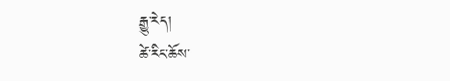རྒྱུ་རེད།
ཚེ་རིང་ཆོས་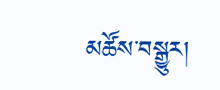མཚོས་བསྒྱུར།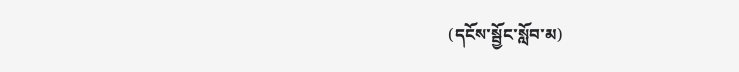(དངོས་སྦྱོང་སློབ་མ)